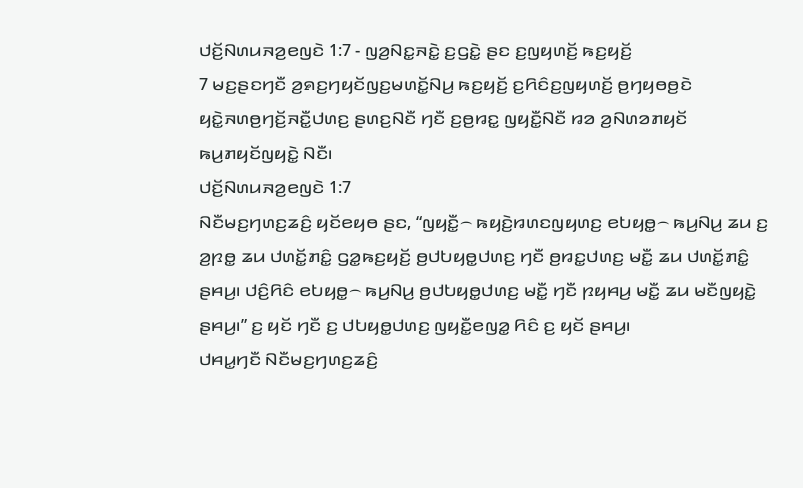ꤓꤢꤩ꤬ꤡꤛꤣꤏꤤ꤬ꤕꤜꤢꤧ 1:7 - ꤜꤤ꤬ꤡꤢ꤭ꤏꤢꤧ꤭ ꤢ꤬ꤞꤢꤧ꤭ ꤔꤢ ꤢ꤬ꤜꤟꤛꤢꤩ꤬ ꤒꤢ꤬ꤟꤢꤩ꤬
7 ꤗꤢ꤬ꤔꤢꤚꤢꤪ ꤤ꤬ꤎꤢ꤬ꤚꤟꤢꤩꤜꤢ꤬ꤗꤛꤢꤩ꤭ꤡꤣ꤬ ꤒꤢ꤬ꤟꤢꤩ꤬ ꤢ꤬ꤖꤢꤨꤢ꤬ꤜꤟꤛꤢꤩ꤬ ꤥ꤬ꤚꤟꤥꤥ꤬ꤢꤧ ꤟꤢꤧ꤭ꤏꤛꤥ꤬ꤚꤢꤩ꤬ꤏꤢꤪ꤭ꤓꤛꤢ꤬ ꤔꤛꤢ꤬ꤡꤢꤪ ꤚꤢꤪ ꤢ꤬ꤥ꤬ꤙꤢ꤭ ꤜꤟꤢꤪ꤭ꤡꤢꤪ ꤙꤤ ꤤ꤬ꤡꤛꤤꤊꤟꤢꤩ ꤒꤣ꤬ꤊꤟꤢꤩꤜꤟꤢꤧ꤭ ꤡꤢꤪ꤯
ꤓꤢꤩ꤬ꤡꤛꤣꤏꤤ꤬ꤕꤜꤢꤧ 1:7
ꤡꤢꤪꤗꤢ꤬ꤚꤛꤢ꤬ꤘꤢꤨ꤬ ꤟꤢꤩꤕꤟꤥ ꤔꤢ, “ꤜꤟꤢꤪ꤭꤮ ꤒꤟꤢꤧ꤬ꤙꤛꤢꤜꤟꤛꤢ꤬ ꤕꤝꤟꤥ꤭꤮ ꤒꤣ꤬ꤡꤣ꤬ ꤘꤣ ꤢ꤬ ꤤ꤬ꤐꤥ꤭ ꤘꤣ ꤓꤛꤢꤩ꤭ꤊꤢꤨ꤭ ꤞꤤ꤭ꤒꤢ꤬ꤟꤢꤩ꤬ ꤥ꤬ꤓꤝꤟꤥ꤭ꤓꤛꤢ꤬ ꤚꤢꤪ ꤥ꤬ꤙꤢ꤭ꤓꤛꤢ꤬ ꤗꤢꤪ꤭ ꤘꤣ ꤓꤛꤢꤩ꤭ꤊꤢꤨ꤭ ꤔꤌꤣ꤬꤯ ꤓꤢꤨ꤬ꤖꤢꤨ ꤕꤝꤟꤥ꤭꤮ ꤒꤣ꤬ꤡꤣ꤬ ꤥ꤬ꤓꤝꤟꤥ꤭ꤓꤛꤢ꤬ ꤗꤢꤪ꤭ ꤚꤢꤪ ꤐꤟꤌꤣ꤬ ꤗꤢꤪ꤭ ꤘꤣ ꤗꤢꤪꤜꤟꤢꤧ꤭ ꤔꤌꤣ꤬꤯” ꤢ꤬ ꤟꤢꤩ ꤚꤢꤪ ꤢ꤬ ꤓꤝꤟꤥ꤭ꤓꤛꤢ꤬ ꤜꤟꤢꤪ꤭ꤕꤜꤤ꤭ ꤖꤢꤨ ꤢ꤬ ꤟꤢꤩ ꤔꤌꤣ꤬꤯
ꤓꤌꤣ꤭ꤚꤢꤪ ꤡꤢꤪꤗꤢ꤬ꤚꤛꤢ꤬ꤘꤢꤨ꤬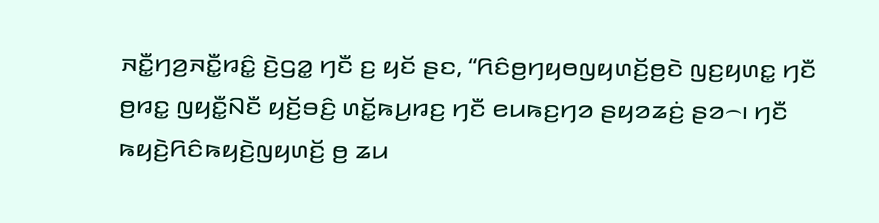ꤏꤢꤪ꤭ꤚꤤ꤬ꤏꤢꤪ꤭ꤙꤢꤨ꤭ ꤢꤧ꤬ꤞꤤ꤭ ꤚꤢꤪ ꤢ꤬ ꤟꤢꤩ ꤔꤢ, “ꤖꤢꤨꤥ꤬ꤚꤟꤥꤜꤟꤛꤢꤩ꤬ꤥ꤬ꤢꤧ ꤜꤢ꤬ꤟꤛꤢ꤭ ꤚꤢꤪ ꤥ꤬ꤙꤢ꤭ ꤜꤟꤢꤪ꤭ꤡꤢꤪ ꤟꤢꤩ꤬ꤋꤢꤨ꤬ ꤛꤢꤩ꤭ꤒꤣ꤬ꤙꤢ꤬ ꤚꤢꤪ ꤕꤣꤒꤢ꤬ꤚꤤ ꤔꤟꤤꤘꤢꤦ꤬ ꤔꤤ꤮꤯ ꤚꤢꤪ ꤒꤟꤢꤧ꤬ꤖꤢꤨꤒꤟꤢꤧ꤬ꤜꤟꤛꤢꤩ꤬ ꤥ꤬ ꤘꤣ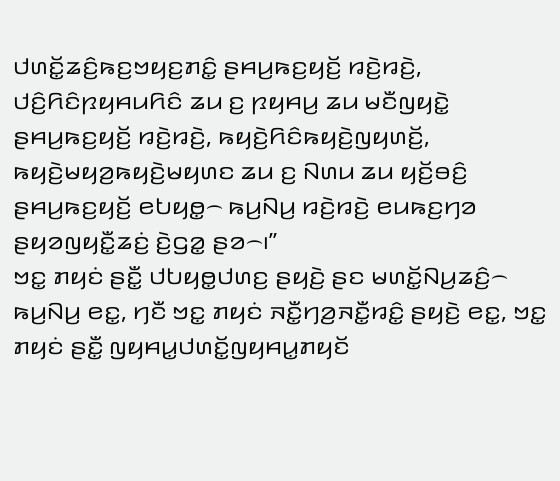ꤓꤛꤢꤩ꤭ꤘꤢꤨ꤬ꤒꤢ꤬ꤠꤟꤢ꤬ꤊꤢꤨ꤭ ꤔꤌꤣ꤬ꤒꤢ꤬ꤟꤢꤩ꤬ ꤙꤢꤧ꤬ꤙꤢꤧ꤬, ꤓꤢꤨ꤬ꤖꤢꤨꤐꤟꤌꤣꤖꤢꤨ ꤘꤣ ꤢ꤬ ꤐꤟꤌꤣ꤬ ꤘꤣ ꤗꤢꤪꤜꤟꤢꤧ꤭ ꤔꤌꤣ꤬ꤒꤢ꤬ꤟꤢꤩ꤬ ꤙꤢꤧ꤬ꤙꤢꤧ꤬, ꤒꤟꤢꤧ꤬ꤖꤢꤨꤒꤟꤢꤧ꤬ꤜꤟꤛꤢꤩ꤬, ꤒꤟꤢꤧ꤬ꤗꤟꤤ꤬ꤒꤟꤢꤧ꤬ꤗꤟꤛꤢ ꤘꤣ ꤢ꤬ ꤡꤛꤣ ꤘꤣ ꤟꤢꤩ꤬ꤋꤢꤨ꤬ ꤔꤌꤣ꤬ꤒꤢ꤬ꤟꤢꤩ꤬ ꤕꤝꤟꤥ꤭꤮ ꤒꤣ꤬ꤡꤣ꤬ ꤙꤢꤧ꤬ꤙꤢꤧ꤬ ꤕꤣꤒꤢ꤬ꤚꤤ ꤔꤟꤤꤜꤟꤢꤪ꤭ꤘꤢꤦ꤬ ꤢꤧ꤬ꤞꤤ꤭ ꤔꤤ꤮꤯”
ꤠꤢ꤭ ꤊꤟꤢꤦ ꤔꤢꤪ꤭ ꤓꤝꤟꤥ꤭ꤓꤛꤢ꤬ ꤔꤟꤢꤧ꤬ ꤔꤢ ꤗꤛꤢꤩ꤭ꤡꤣ꤬ꤘꤢꤨ꤬꤮ ꤒꤣ꤬ꤡꤣ꤬ ꤕꤢ꤭, ꤚꤢꤪ ꤠꤢ꤭ ꤊꤟꤢꤦ ꤏꤢꤪ꤭ꤚꤤ꤬ꤏꤢꤪ꤭ꤙꤢꤨ꤭ ꤔꤟꤢꤧ꤬ ꤕꤢ꤭, ꤠꤢ꤭ ꤊꤟꤢꤦ ꤔꤢꤪ꤭ ꤜꤟꤌꤣ꤭ꤓꤛꤢꤩ꤭ꤜꤟꤌꤣ꤭ꤊꤟꤢꤩ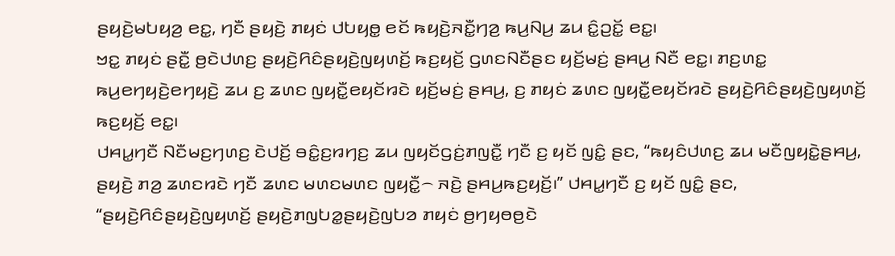ꤔꤟꤢꤧ꤬ꤗꤝꤟꤤ꤬ ꤕꤢ꤭, ꤚꤢꤪ ꤔꤟꤢꤧ꤬ ꤊꤟꤢꤦ ꤓꤝꤟꤥ꤭ ꤕꤢꤩ ꤒꤟꤢꤧ꤬ꤏꤢꤪ꤭ꤚꤤ꤬ ꤒꤣ꤬ꤡꤣ꤬ ꤘꤣ ꤢꤨ꤭ꤑꤢꤩ꤭ ꤕꤢ꤭꤯
ꤠꤢ꤭ ꤊꤟꤢꤦ ꤔꤢꤪ꤭ ꤥ꤬ꤢꤧꤓꤛꤢ꤬ ꤔꤟꤢꤧ꤬ꤖꤢꤨꤔꤟꤢꤧ꤬ꤜꤟꤛꤢꤩ꤬ ꤒꤢ꤬ꤟꤢꤩ꤬ ꤞꤛꤢꤡꤢꤪꤔꤢ ꤟꤢꤩ꤬ꤗꤢꤦ꤬ ꤔꤌꤣ꤬ ꤡꤢꤪ ꤕꤢ꤭꤯ ꤊꤢ꤬ꤛꤢ꤭ ꤒꤣ꤬ꤕꤚꤟꤢꤧ꤬ꤕꤚꤟꤢꤧ꤬ ꤘꤣ ꤢ꤬ ꤘꤛꤢ ꤜꤟꤢꤪ꤭ꤕꤟꤢꤩꤙꤢꤧ ꤟꤢꤩ꤬ꤗꤢꤦ꤬ ꤔꤌꤣ꤬, ꤢ꤬ ꤊꤟꤢꤦ ꤘꤛꤢ ꤜꤟꤢꤪ꤭ꤕꤟꤢꤩꤙꤢꤧ ꤔꤟꤢꤧ꤬ꤖꤢꤨꤔꤟꤢꤧ꤬ꤜꤟꤛꤢꤩ꤬ ꤒꤢ꤬ꤟꤢꤩ꤬ ꤕꤢ꤭꤯
ꤓꤌꤣ꤭ꤚꤢꤪ ꤡꤢꤪꤗꤢ꤬ꤚꤛꤢ꤬ ꤢꤧꤓꤢꤩ꤬ ꤋꤢꤨ꤭ꤢ꤬ꤙꤚꤢ꤬ ꤘꤣ ꤜꤟꤢꤩꤞꤢꤦ꤬ꤊꤜꤢꤪ꤭ ꤚꤢꤪ ꤢ꤬ ꤟꤢꤩ ꤜꤢꤨ꤭ ꤔꤢ, “ꤒꤟꤢꤨꤓꤛꤢ꤬ ꤘꤣ ꤗꤢꤪꤜꤟꤢꤧ꤭ꤔꤌꤣ꤬, ꤔꤟꤢꤧ꤬ ꤊꤤ꤬ ꤘꤛꤢꤙꤢꤧ ꤚꤢꤪ ꤘꤛꤢ ꤗꤛꤢꤗꤛꤢ ꤜꤟꤢꤪ꤭꤮ ꤏꤢꤧ꤬ ꤔꤌꤣ꤬ꤒꤢ꤬ꤟꤢꤩ꤬꤯” ꤓꤌꤣ꤭ꤚꤢꤪ ꤢ꤬ ꤟꤢꤩ ꤜꤢꤨ꤭ ꤔꤢ, “ꤔꤟꤢꤧ꤬ꤖꤢꤨꤔꤟꤢꤧ꤬ꤜꤟꤛꤢꤩ꤬ ꤔꤟꤢꤧ꤬ꤊꤜꤝꤤ꤭ꤔꤟꤢꤧ꤬ꤜꤝꤤ ꤊꤟꤢꤦ ꤥ꤬ꤚꤟꤥꤥ꤬ꤢꤧ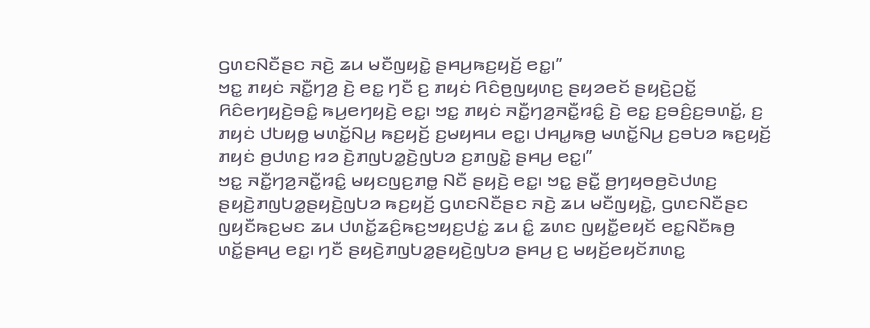ꤞꤛꤢꤡꤢꤪꤔꤢ ꤏꤢꤧ꤬ ꤘꤣ ꤗꤢꤪꤜꤟꤢꤧ꤭ ꤔꤌꤣ꤬ꤒꤢ꤬ꤟꤢꤩ꤬ ꤕꤢ꤭꤯”
ꤠꤢ꤭ ꤊꤟꤢꤦ ꤏꤢꤪ꤭ꤚꤤ꤬ ꤢꤧ꤬ ꤕꤢ꤭ ꤚꤢꤪ ꤢ꤬ ꤊꤟꤢꤦ ꤖꤢꤨꤥ꤬ꤜꤟꤛꤢ꤬ ꤔꤟꤤꤕꤢꤩ ꤔꤟꤢꤧ꤬ꤑꤢꤩ꤭ ꤖꤢꤨꤕꤚꤟꤢꤧ꤬ꤋꤢꤨ꤭ ꤒꤣ꤬ꤕꤚꤟꤢꤧ꤬ ꤕꤢ꤭꤯ ꤠꤢ꤭ ꤊꤟꤢꤦ ꤏꤢꤪ꤭ꤚꤤ꤬ꤏꤢꤪ꤭ꤙꤢꤨ꤭ ꤢꤧ꤬ ꤕꤢ꤭ ꤢ꤬ꤋꤢꤨ꤬ꤢ꤬ꤋꤛꤢꤩ꤭, ꤢ꤬ ꤊꤟꤢꤦ ꤓꤝꤟꤥ꤭ ꤗꤛꤢꤩ꤭ꤡꤣ꤬ ꤒꤢ꤬ꤟꤢꤩ꤬ ꤢ꤬ꤗꤟꤌꤣ ꤕꤢ꤭꤯ ꤓꤌꤣ꤭ꤒꤥ꤬ ꤗꤛꤢꤩ꤭ꤡꤣ꤬ ꤢ꤬ꤋꤝꤤ ꤒꤢ꤬ꤟꤢꤩ꤬ ꤊꤟꤢꤦ ꤥ꤬ꤓꤛꤢ꤬ ꤙꤤ ꤢꤧ꤬ꤊꤜꤝꤤ꤭ꤢꤧ꤬ꤜꤝꤤ ꤢ꤬ꤊꤜꤢꤧ꤭ ꤔꤌꤣ꤬ ꤕꤢ꤭꤯”
ꤠꤢ꤭ ꤏꤢꤪ꤭ꤚꤤ꤬ꤏꤢꤪ꤭ꤙꤢꤨ꤭ ꤗꤟꤢꤜꤢ꤬ꤊꤥ꤭ ꤡꤢꤪ ꤔꤟꤢꤧ꤬ ꤕꤢ꤭꤯ ꤠꤢ꤭ ꤔꤢꤪ꤭ ꤥ꤬ꤚꤟꤥꤥ꤬ꤢꤧꤓꤛꤢ꤬ ꤔꤟꤢꤧ꤬ꤊꤜꤝꤤ꤭ꤔꤟꤢꤧ꤬ꤜꤝꤤ ꤒꤢ꤬ꤟꤢꤩ꤬ ꤞꤛꤢꤡꤢꤪꤔꤢ ꤏꤢꤧ꤬ ꤘꤣ ꤗꤢꤪꤜꤟꤢꤧ꤭, ꤞꤛꤢꤡꤢꤪꤔꤢ ꤜꤟꤢꤪꤒꤢ꤬ꤗꤢ ꤘꤣ ꤓꤛꤢꤩ꤭ꤘꤢꤨ꤬ꤒꤢ꤬ꤠꤟꤢ꤬ꤓꤢꤦ꤭ ꤘꤣ ꤢꤨ꤭ ꤘꤛꤢ ꤜꤟꤢꤪ꤭ꤕꤟꤢꤩ ꤕꤢ꤭ꤡꤢꤪꤒꤥ꤬ ꤛꤢꤩ꤭ꤔꤌꤣ꤬ ꤕꤢ꤭꤯ ꤚꤢꤪ ꤔꤟꤢꤧ꤬ꤊꤜꤝꤤ꤭ꤔꤟꤢꤧ꤬ꤜꤝꤤ ꤔꤌꤣ꤬ ꤢ꤬ ꤗꤟꤢꤩ꤬ꤕꤟꤢꤩꤊꤛꤢ꤭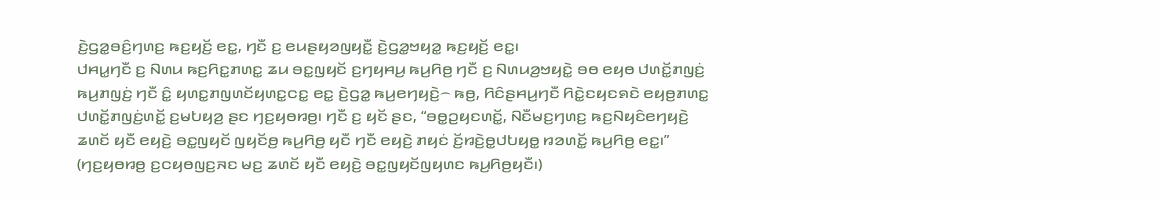ꤢꤧ꤬ꤞꤤ꤭ꤋꤢꤨ꤬ꤚꤛꤢ꤬ ꤒꤢ꤬ꤟꤢꤩ꤬ ꤕꤢ꤭, ꤚꤢꤪ ꤢ꤬ ꤕꤣꤔꤟꤤꤜꤟꤢꤪ꤭ ꤢꤧ꤬ꤞꤤ꤭ꤠꤟꤤ꤭ ꤒꤢ꤬ꤟꤢꤩ꤬ ꤕꤢ꤭꤯
ꤓꤌꤣ꤭ꤚꤢꤪ ꤢ꤬ ꤡꤛꤣ ꤒꤢ꤬ꤖꤢ꤭ꤊꤛꤢ꤭ ꤘꤣ ꤋꤢ꤭ꤜꤟꤢꤩ ꤢ꤬ꤚꤟꤌꤣ꤬ ꤒꤣ꤬ꤖꤥ꤬ ꤚꤢꤪ ꤢ꤬ ꤡꤛꤣꤤ꤬ꤠꤟꤢꤧ꤭ ꤋꤥ ꤕꤟꤥ ꤓꤛꤢꤩ꤭ꤊꤜꤢꤦ꤬ ꤒꤣ꤬ꤊꤜꤢꤦ꤬ ꤚꤢꤪ ꤢꤨ꤭ ꤟꤛꤢ꤭ꤊꤜꤛꤢꤩꤟꤛꤢ꤭ꤍꤢ꤭ ꤕꤢ꤭ ꤢꤧ꤬ꤞꤤ꤭ ꤒꤣ꤬ꤕꤚꤟꤢꤧ꤬꤮ ꤒꤥ꤬, ꤖꤢꤨꤔꤌꤣ꤬ꤚꤢꤪ ꤖꤢꤧ꤭ꤢꤟꤢꤎꤢꤧ ꤕꤟꤥ꤬ꤊꤛꤢ꤭ ꤓꤛꤢꤩ꤭ꤊꤜꤢꤦ꤬ꤛꤢꤩ꤭ ꤢ꤬ꤗꤝꤟꤤ꤬ ꤔꤢ ꤚꤢ꤬ꤟꤥꤙꤥ꤬꤯ ꤚꤢꤪ ꤢ꤬ ꤟꤢꤩ ꤔꤢ, “ꤋꤥ꤭ꤑꤟꤢꤛꤢꤩ꤭, ꤡꤢꤪꤗꤢ꤬ꤚꤛꤢ꤬ ꤒꤢ꤬ꤡꤟꤢꤨꤕꤚꤟꤢꤧ꤬ ꤘꤛꤢꤩ ꤟꤢꤪ ꤕꤟꤢꤧ꤬ ꤋꤢ꤭ꤜꤟꤢꤩ ꤜꤟꤢꤩꤥ꤬ ꤒꤣ꤬ꤖꤥ꤬ ꤟꤢꤪ ꤚꤢꤪ ꤕꤟꤢꤧ꤬ ꤊꤟꤢꤦ ꤢꤩ꤬ꤙꤢꤧ꤬ꤥ꤭ꤓꤝꤟꤥ꤭ ꤙꤤꤛꤢꤩ꤭ ꤒꤣ꤬ꤖꤥ꤬ ꤕꤢ꤭꤯” (ꤚꤢ꤬ꤟꤥꤙꤥ꤬ ꤢ꤬ꤍꤟꤥꤜꤢ꤬ꤏꤢ ꤗꤢ꤬ ꤘꤛꤢꤩ ꤟꤢꤪ ꤕꤟꤢꤧ꤬ ꤋꤢ꤭ꤜꤟꤢꤩꤜꤟꤛꤢ ꤒꤣ꤬ꤖꤥ꤬ꤟꤢꤪ꤯)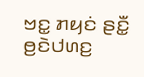ꤠꤢ꤭ ꤊꤟꤢꤦ ꤔꤢꤪ꤭ ꤥ꤬ꤢꤧꤓꤛꤢ꤬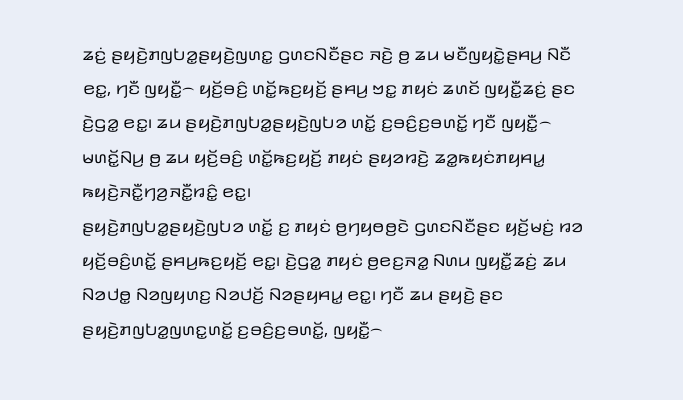ꤘꤢꤦ꤬ ꤔꤟꤢꤧ꤬ꤊꤜꤝꤤ꤭ꤔꤟꤢꤧ꤬ꤜꤛꤢ꤭ ꤞꤛꤢꤡꤢꤪꤔꤢ ꤏꤢꤧ꤬ ꤥ꤬ ꤘꤣ ꤗꤢꤪꤜꤟꤢꤧ꤭ꤔꤌꤣ꤬ ꤡꤢꤪ ꤕꤢ꤭, ꤚꤢꤪ ꤜꤟꤢꤪ꤭꤮ ꤟꤢꤩ꤬ꤋꤢꤨ꤬ ꤛꤢꤩ꤭ꤒꤢ꤬ꤟꤢꤩ꤬ ꤔꤌꤣ꤬ ꤠꤢ꤭ ꤊꤟꤢꤦ ꤘꤛꤢꤩ ꤜꤟꤢꤪ꤭ꤘꤢꤦ꤬ ꤔꤢ ꤢꤧ꤬ꤞꤤ꤭ ꤕꤢ꤭꤯ ꤘꤣ ꤔꤟꤢꤧ꤬ꤊꤜꤝꤤ꤭ꤔꤟꤢꤧ꤬ꤜꤝꤤ ꤛꤢꤩ꤭ ꤢ꤬ꤋꤢꤨ꤬ꤢ꤬ꤋꤛꤢꤩ꤭ ꤚꤢꤪ ꤜꤟꤢꤪ꤭꤮ ꤗꤛꤢꤩ꤭ꤡꤣ꤬ ꤥ꤬ ꤘꤣ ꤟꤢꤩ꤬ꤋꤢꤨ꤬ ꤛꤢꤩ꤭ꤒꤢ꤬ꤟꤢꤩ꤬ ꤊꤟꤢꤦ ꤔꤟꤤꤙꤢꤧ꤬ ꤘꤤ꤭ꤒꤟꤢꤦꤊꤟꤌꤣ꤭ ꤒꤟꤢꤧ꤬ꤏꤢꤪ꤭ꤚꤤ꤬ꤏꤢꤪ꤭ꤙꤢꤨ꤭ ꤕꤢ꤭꤯
ꤔꤟꤢꤧ꤬ꤊꤜꤝꤤ꤭ꤔꤟꤢꤧ꤬ꤜꤝꤤ ꤛꤢꤩ꤭ ꤢ꤬ ꤊꤟꤢꤦ ꤥ꤬ꤚꤟꤥꤥ꤬ꤢꤧ ꤞꤛꤢꤡꤢꤪꤔꤢ ꤟꤢꤩ꤬ꤗꤢꤦ꤬ ꤙꤤ ꤟꤢꤩ꤬ꤋꤢꤨ꤬ꤛꤢꤩ꤭ ꤔꤌꤣ꤬ꤒꤢ꤬ꤟꤢꤩ꤬ ꤕꤢ꤭꤯ ꤢꤧ꤬ꤞꤤ꤭ ꤊꤟꤢꤦ ꤥ꤬ꤕꤢ꤬ꤏꤤ꤭ ꤡꤛꤣ ꤜꤟꤢꤪ꤭ꤘꤢꤦ꤬ ꤘꤣ ꤡꤤꤓꤥ꤭ ꤡꤤꤜꤟꤛꤢ꤬ ꤡꤤꤓꤢꤩ꤬ ꤡꤤꤔꤟꤌꤣ꤭ ꤕꤢ꤭꤯ ꤚꤢꤪ ꤘꤣ ꤔꤟꤢꤧ꤬ ꤔꤢ ꤔꤟꤢꤧ꤬ꤊꤜꤝꤤ꤭ꤜꤛꤢ꤭ꤛꤢꤩ꤭ ꤢ꤬ꤋꤢꤨ꤬ꤢ꤬ꤋꤛꤢꤩ꤭, ꤜꤟꤢꤪ꤭꤮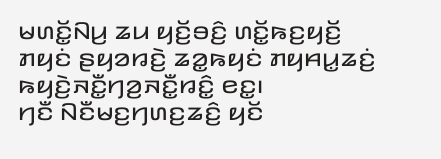ꤗꤛꤢꤩ꤭ꤡꤣ꤬ ꤘꤣ ꤟꤢꤩ꤬ꤋꤢꤨ꤬ ꤛꤢꤩ꤭ꤒꤢ꤬ꤟꤢꤩ꤬ ꤊꤟꤢꤦ ꤔꤟꤤꤙꤢꤧ꤬ ꤘꤤ꤭ꤒꤟꤢꤦ ꤊꤟꤌꤣ꤭ꤘꤢꤦ꤬ ꤒꤟꤢꤧ꤬ꤏꤢꤪ꤭ꤚꤤ꤬ꤏꤢꤪ꤭ꤙꤢꤨ꤭ ꤕꤢ꤭꤯
ꤚꤢꤪ ꤡꤢꤪꤗꤢ꤬ꤚꤛꤢ꤬ꤘꤢꤨ꤬ ꤟꤢꤩ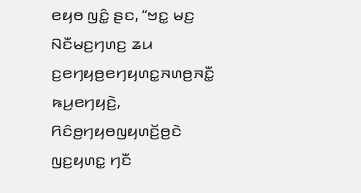ꤕꤟꤥ ꤜꤢꤨ꤭ ꤔꤢ, “ꤠꤢ꤭ ꤗꤢ꤬ ꤡꤢꤪꤗꤢ꤬ꤚꤛꤢ꤬ ꤘꤣ ꤢ꤬ꤕꤚꤟꤥ꤬ꤕꤚꤟꤛꤢ꤭ꤏꤛꤥ꤬ꤏꤢꤪ꤭ ꤒꤣ꤬ꤕꤚꤟꤢꤧ꤬, ꤖꤢꤨꤥ꤬ꤚꤟꤥꤜꤟꤛꤢꤩ꤬ꤥ꤬ꤢꤧ ꤜꤢ꤬ꤟꤛꤢ꤭ ꤚꤢꤪ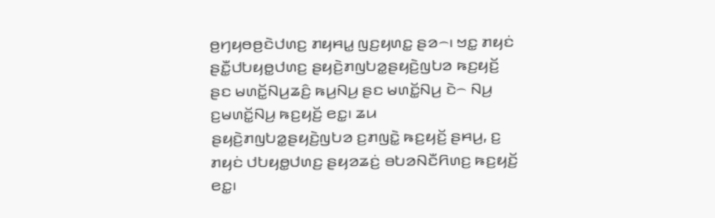ꤥ꤬ꤚꤟꤥꤥ꤬ꤢꤧꤓꤛꤢ꤬ ꤊꤟꤌꤣ꤭ ꤜꤢ꤬ꤟꤛꤢ꤭ ꤔꤤ꤮꤯ ꤠꤢ꤭ ꤊꤟꤢꤦ ꤔꤢꤪ꤭ꤓꤝꤟꤥ꤭ꤓꤛꤢ꤬ ꤔꤟꤢꤧ꤬ꤊꤜꤝꤤ꤭ꤔꤟꤢꤧ꤬ꤜꤝꤤ ꤒꤢ꤬ꤟꤢꤩ꤬ ꤔꤢ ꤗꤛꤢꤩ꤭ꤡꤣ꤬ꤘꤢꤨ꤬ ꤒꤣ꤬ꤡꤣ꤬ ꤔꤢ ꤗꤛꤢꤩ꤭ꤡꤣ꤬ ꤢꤧ꤮ ꤡꤣ꤬ ꤢ꤬ꤗꤛꤢꤩ꤭ꤡꤣ꤬ ꤒꤢ꤬ꤟꤢꤩ꤬ ꤕꤢ꤭꤯ ꤘꤣ ꤔꤟꤢꤧ꤬ꤊꤜꤝꤤ꤭ꤔꤟꤢꤧ꤬ꤜꤝꤤ ꤢ꤬ꤊꤜꤢꤧ꤭ ꤒꤢ꤬ꤟꤢꤩ꤬ ꤔꤌꤣ꤬, ꤢ꤬ ꤊꤟꤢꤦ ꤓꤝꤟꤥ꤭ꤓꤛꤢ꤬ ꤔꤟꤤꤘꤢꤦ꤬ ꤋꤝꤤꤡꤢꤪꤖꤛꤢ꤬ ꤒꤢ꤬ꤟꤢꤩ꤬ ꤕꤢ꤭꤯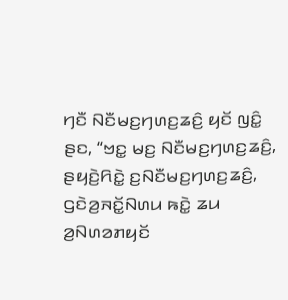ꤚꤢꤪ ꤡꤢꤪꤗꤢ꤬ꤚꤛꤢ꤬ꤘꤢꤨ꤬ ꤟꤢꤩ ꤜꤢꤨ꤭ ꤔꤢ, “ꤠꤢ꤭ ꤗꤢ꤬ ꤡꤢꤪꤗꤢ꤬ꤚꤛꤢ꤬ꤘꤢꤨ꤬, ꤔꤟꤢꤧ꤬ꤖꤢꤧ꤭ ꤢ꤬ꤡꤢꤪꤗꤢ꤬ꤚꤛꤢ꤬ꤘꤢꤨ꤬, ꤞꤢꤧꤤ꤬ꤏꤢꤩ꤭ꤡꤛꤣ ꤒꤢꤧ꤭ ꤘꤣ ꤤ꤬ꤡꤛꤤꤊꤟꤢꤩ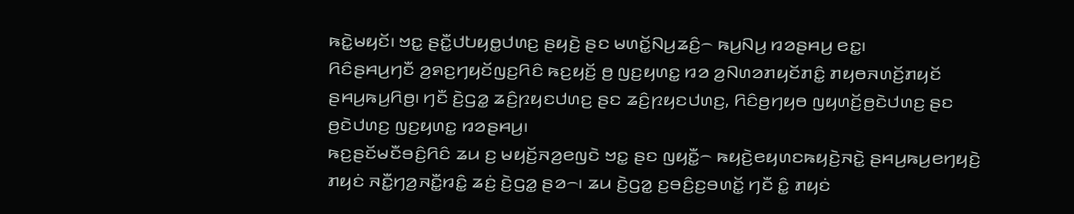ꤒꤢꤧ꤭ꤗꤟꤢꤩ꤯ ꤠꤢ꤭ ꤔꤢꤪ꤭ꤓꤝꤟꤥ꤭ꤓꤛꤢ꤬ ꤔꤟꤢꤧ꤬ ꤔꤢ ꤗꤛꤢꤩ꤭ꤡꤣ꤬ꤘꤢꤨ꤬꤮ ꤒꤣ꤬ꤡꤣ꤬ ꤙꤤꤔꤌꤣ꤬ ꤕꤢ꤭꤯
ꤖꤢꤨꤔꤌꤣ꤬ꤚꤢꤪ ꤤ꤬ꤎꤢ꤬ꤚꤟꤢꤩꤜꤢ꤬ꤖꤢꤨ ꤒꤢ꤬ꤟꤢꤩ꤬ ꤥ꤬ ꤜꤢ꤬ꤟꤛꤢ꤭ ꤙꤤ ꤤ꤬ꤡꤛꤤꤊꤟꤢꤩꤊꤢꤨ꤭ ꤊꤟꤥꤏꤛꤢꤩ꤬ꤊꤟꤢꤩ ꤔꤌꤣ꤬ꤒꤣ꤬ꤖꤥ꤬꤯ ꤚꤢꤪ ꤢꤧ꤬ꤞꤤ꤭ ꤘꤢꤨ꤬ꤐꤟꤢꤓꤛꤢ꤬ ꤔꤢ ꤘꤢꤨ꤬ꤐꤟꤢꤓꤛꤢ꤬, ꤖꤢꤨꤥ꤬ꤚꤟꤥ ꤜꤟꤛꤢꤩ꤬ꤥ꤬ꤢꤧꤓꤛꤢ꤬ ꤔꤢ ꤥ꤬ꤢꤧꤓꤛꤢ꤬ ꤜꤢ꤬ꤟꤛꤢ꤭ ꤙꤤꤔꤌꤣ꤬꤯
ꤒꤢ꤬ꤔꤢꤩꤗꤢꤪꤋꤢꤨ꤬ꤖꤢꤨ ꤘꤣ ꤢ꤬ ꤗꤟꤢꤩ꤬ꤏꤤ꤬ꤕꤜꤢꤧ ꤠꤢ꤭ ꤔꤢ ꤜꤟꤢꤪ꤭꤮ ꤒꤟꤢꤧ꤬ꤕꤟꤛꤢꤒꤟꤢꤧ꤬ꤏꤢꤧ꤭ ꤔꤌꤣ꤬ꤒꤣ꤬ꤕꤚꤟꤢꤧ꤬ ꤊꤟꤢꤦ ꤏꤢꤪ꤭ꤚꤤ꤬ꤏꤢꤪ꤭ꤙꤢꤨ꤭ ꤘꤢꤦ꤬ ꤢꤧ꤬ꤞꤤ꤭ ꤔꤤ꤮꤯ ꤘꤣ ꤢꤧ꤬ꤞꤤ꤭ ꤢ꤬ꤋꤢꤨ꤬ꤢ꤬ꤋꤛꤢꤩ꤭ ꤚꤢꤪ ꤢꤨ꤭ ꤊꤟꤢꤦ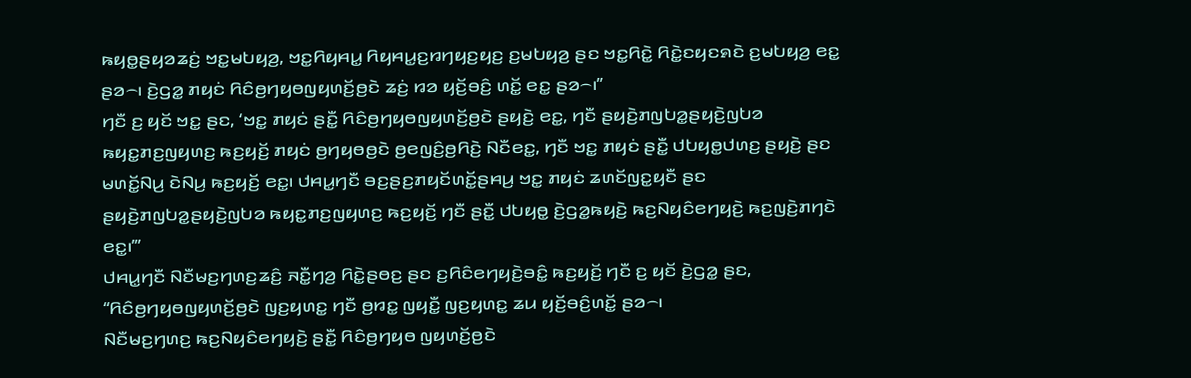ꤒꤟꤥ꤭ꤔꤟꤤꤘꤢꤦ꤬ ꤠꤢ꤭ꤗꤝꤟꤤ꤬, ꤠꤢ꤭ꤖꤟꤌꤣ꤭ ꤖꤟꤌꤣ꤭ꤢ꤬ꤙꤚꤟꤢ꤬ꤟꤢ꤬ ꤢ꤬ꤗꤝꤟꤤ꤬ ꤔꤢ ꤠꤢ꤭ꤖꤢꤧ꤭ ꤖꤢꤧ꤭ꤢꤟꤢꤎꤢꤧ ꤢ꤬ꤗꤝꤟꤤ꤬ ꤕꤢ꤭ ꤔꤤ꤮꤯ ꤢꤧ꤬ꤞꤤ꤭ ꤊꤟꤢꤦ ꤖꤢꤨꤥ꤬ꤚꤟꤥꤜꤟꤛꤢꤩ꤬ꤥ꤬ꤢꤧ ꤘꤢꤦ꤬ ꤙꤤ ꤟꤢꤩ꤬ꤋꤢꤨ꤬ ꤛꤢꤩ꤭ ꤕꤢ꤭ ꤔꤤ꤮꤯”
ꤚꤢꤪ ꤢ꤬ ꤟꤢꤩ ꤠꤢ꤭ ꤔꤢ, ‘ꤠꤢ꤭ ꤊꤟꤢꤦ ꤔꤢꤪ꤭ ꤖꤢꤨꤥ꤬ꤚꤟꤥꤜꤟꤛꤢꤩ꤬ꤥ꤬ꤢꤧ ꤔꤟꤢꤧ꤬ ꤕꤢ꤭, ꤚꤢꤪ ꤔꤟꤢꤧ꤬ꤊꤜꤝꤤ꤭ꤔꤟꤢꤧ꤬ꤜꤝꤤ ꤒꤟꤢ꤭ꤊꤢ꤬ꤜꤟꤛꤢ꤬ ꤒꤢ꤬ꤟꤢꤩ꤬ ꤊꤟꤢꤦ ꤥ꤬ꤚꤟꤥꤥ꤬ꤢꤧ ꤥ꤬ꤕꤜꤢꤨ꤬ꤥ꤬ꤖꤢꤧ꤬ ꤡꤢꤪꤕꤢ꤭, ꤚꤢꤪ ꤠꤢ꤭ ꤊꤟꤢꤦ ꤔꤢꤪ꤭ ꤓꤝꤟꤥ꤭ꤓꤛꤢ꤬ ꤔꤟꤢꤧ꤬ ꤔꤢ ꤗꤛꤢꤩ꤭ꤡꤣ꤬ ꤢꤧꤡꤣ꤬ ꤒꤢ꤬ꤟꤢꤩ꤬ ꤕꤢ꤭꤯ ꤓꤌꤣ꤭ꤚꤢꤪ ꤋꤢ꤬ꤔꤢ꤬ꤊꤟꤢꤩꤛꤢꤩ꤭ꤔꤌꤣ꤬ ꤠꤢ꤭ ꤊꤟꤢꤦ ꤘꤛꤢꤩꤜꤢ꤭ꤟꤢꤪ ꤔꤢ ꤔꤟꤢꤧ꤬ꤊꤜꤝꤤ꤭ꤔꤟꤢꤧ꤬ꤜꤝꤤ ꤒꤟꤢ꤭ꤊꤢ꤬ꤜꤟꤛꤢ꤬ ꤒꤢ꤬ꤟꤢꤩ꤬ ꤚꤢꤪ ꤔꤢꤪ꤭ ꤓꤝꤟꤥ꤭ ꤢꤧ꤬ꤞꤤ꤭ꤒꤟꤢꤧ꤬ ꤒꤢ꤬ꤡꤟꤢꤨꤕꤚꤟꤢꤧ꤬ ꤒꤢ꤬ꤜꤢꤧ꤬ꤊꤚꤢꤧ ꤕꤢ꤭꤯’”
ꤓꤌꤣ꤭ꤚꤢꤪ ꤡꤢꤪꤗꤢ꤬ꤚꤛꤢ꤬ꤘꤢꤨ꤬ ꤏꤢꤪ꤭ꤚꤤ꤬ ꤖꤢꤧ꤭ꤔꤥꤢ꤬ ꤔꤢ ꤢ꤬ꤖꤢꤨꤕꤚꤟꤢꤧ꤬ꤋꤢꤨ꤭ ꤒꤢ꤬ꤟꤢꤩ꤬ ꤚꤢꤪ ꤢ꤬ ꤟꤢꤩ ꤢꤧ꤬ꤞꤤ꤭ ꤔꤢ, “ꤖꤢꤨꤥ꤬ꤚꤟꤥꤜꤟꤛꤢꤩ꤬ꤥ꤬ꤢꤧ ꤜꤢ꤬ꤟꤛꤢ꤭ ꤚꤢꤪ ꤥ꤬ꤙꤢ꤭ ꤜꤟꤢꤪ꤭ ꤜꤢ꤬ꤟꤛꤢ꤭ ꤘꤣ ꤟꤢꤩ꤬ꤋꤢꤨ꤬ꤛꤢꤩ꤭ ꤔꤤ꤮꤯
ꤡꤢꤪꤗꤢ꤬ꤚꤛꤢ꤬ ꤒꤢ꤬ꤡꤟꤢꤨꤕꤚꤟꤢꤧ꤬ ꤔꤢꤪ꤭ ꤖꤢꤨꤥ꤬ꤚꤟꤥ ꤜꤟꤛꤢꤩ꤬ꤥ꤬ꤢꤧ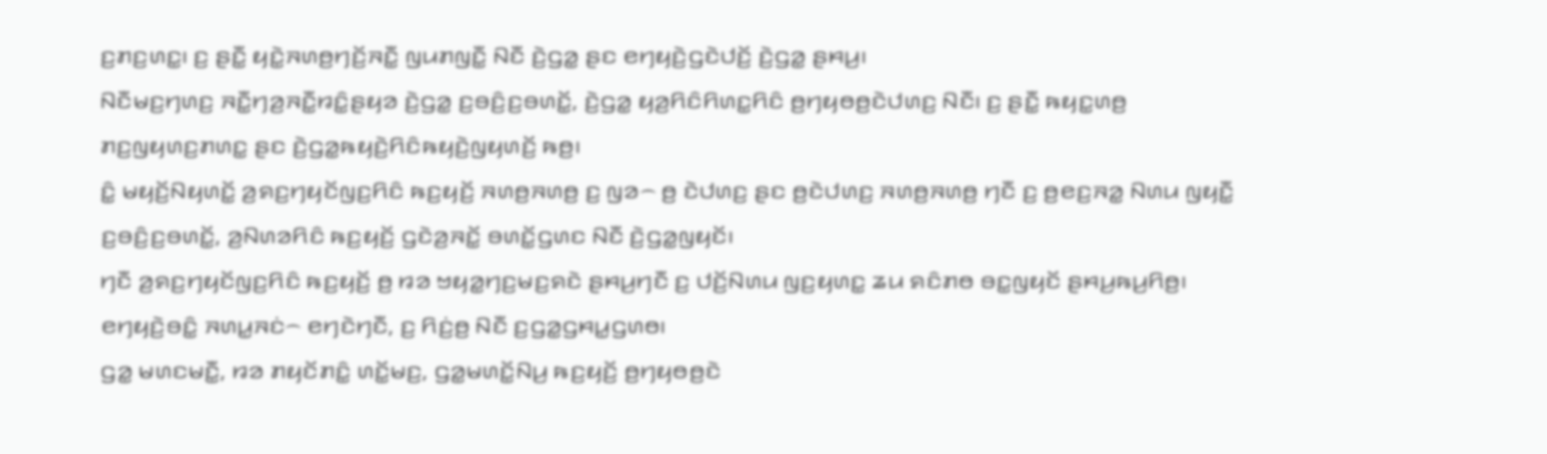ꤢ꤬ꤊꤢ꤬ꤛꤢ꤭꤯ ꤢ꤬ ꤔꤢꤪ꤭ ꤟꤢꤧ꤭ꤏꤛꤥ꤬ꤚꤢꤩ꤬ꤏꤢꤪ꤭ ꤜꤣꤊꤜꤢꤪ꤭ ꤡꤢꤪ ꤢꤧ꤬ꤞꤤ꤭ ꤔꤢ ꤕꤚꤟꤢꤧ꤬ꤞꤢꤧꤓꤢꤩ꤬ ꤢꤧ꤬ꤞꤤ꤭ ꤔꤌꤣ꤬꤯
ꤡꤢꤪꤗꤢ꤬ꤚꤛꤢ꤬ ꤏꤢꤪ꤭ꤚꤤ꤬ꤏꤢꤪ꤭ꤙꤢꤨ꤭ꤔꤟꤤ ꤢꤧ꤬ꤞꤤ꤭ ꤢ꤬ꤋꤢꤨ꤬ꤢ꤬ꤋꤛꤢꤩ꤭, ꤢꤧ꤬ꤞꤤ꤭ ꤟꤤ꤬ꤖꤢꤨꤖꤛꤢ꤭ꤖꤢꤨ ꤥ꤬ꤚꤟꤥꤥ꤬ꤢꤧꤓꤛꤢ꤬ ꤡꤢꤪ꤯ ꤢ꤬ ꤔꤢꤪ꤭ ꤒꤟꤢ꤭ꤛꤥ꤬ ꤊꤢ꤬ꤜꤟꤛꤢ꤬ꤊꤛꤢ꤭ ꤔꤢ ꤢꤧ꤬ꤞꤤ꤭ꤒꤟꤢꤧ꤬ꤖꤢꤨꤒꤟꤢꤧ꤬ꤜꤟꤛꤢꤩ꤬ ꤒꤥ꤬꤯
ꤢꤨ꤭ ꤗꤟꤢꤩ꤬ꤡꤟꤛꤢꤩ꤭ ꤤ꤬ꤎꤢ꤬ꤚꤟꤢꤩꤜꤢ꤬ꤖꤢꤨ ꤒꤢ꤬ꤟꤢꤩ꤬ ꤏꤛꤥ꤬ꤏꤛꤥ꤬ ꤢ꤬ ꤜꤤ꤮ ꤥ꤬ ꤢꤧꤓꤛꤢ꤬ ꤔꤢ ꤥ꤬ꤢꤧꤓꤛꤢ꤬ ꤏꤛꤥ꤬ꤏꤛꤥ꤬ ꤚꤢꤪ ꤢ꤬ ꤥ꤬ꤕꤢ꤬ꤏꤤ꤭ ꤡꤛꤣ ꤜꤟꤢꤪ꤭ ꤢ꤬ꤋꤢꤨ꤬ꤢ꤬ꤋꤛꤢꤩ꤭, ꤤ꤬ꤡꤛꤤꤖꤢꤨ ꤒꤢ꤬ꤟꤢꤩ꤬ ꤞꤢꤧꤤ꤬ꤏꤢꤩ꤭ ꤋꤛꤢꤩ꤭ꤞꤛꤢ ꤡꤢꤪ ꤢꤧ꤬ꤞꤤ꤭ꤜꤟꤢꤩ꤯
ꤚꤢꤪ ꤤ꤬ꤎꤢ꤬ꤚꤟꤢꤩꤜꤢ꤬ꤖꤢꤨ ꤒꤢ꤬ꤟꤢꤩ꤬ ꤥ꤬ ꤙꤤ ꤠꤟꤤ꤭ꤚꤢ꤬ꤗꤢ꤬ꤎꤢꤧ ꤔꤌꤣ꤬ꤚꤢꤪ ꤢ꤬ ꤓꤢꤩ꤬ꤡꤛꤣ ꤜꤢ꤬ꤟꤛꤢ꤭ ꤘꤣ ꤎꤢꤨꤊꤥ ꤋꤢ꤭ꤜꤟꤢꤩ ꤔꤌꤣ꤬ꤒꤣ꤬ꤖꤥ꤬꤯ ꤕꤚꤟꤢꤧ꤬ꤋꤢꤨ꤭ ꤏꤛꤣ꤭ꤏꤢꤦ꤮ ꤕꤚꤢꤧꤚꤢꤪ, ꤢ꤬ ꤖꤢꤦ꤬ꤥ꤬ ꤡꤢꤪ ꤢ꤬ꤞꤤ꤭ꤞꤌꤣ꤭ꤞꤛꤥ꤯
ꤞꤤ꤭ ꤗꤛꤢꤗꤢꤪ꤭, ꤙꤤ ꤊꤟꤢꤩꤊꤢꤨ꤭ ꤛꤢꤩ꤭ꤗꤢ꤬, ꤞꤤ꤭ꤗꤛꤢꤩ꤭ꤡꤣ꤬ ꤒꤢ꤬ꤟꤢꤩ꤬ ꤥ꤬ꤚꤟꤥꤥ꤬ꤢꤧ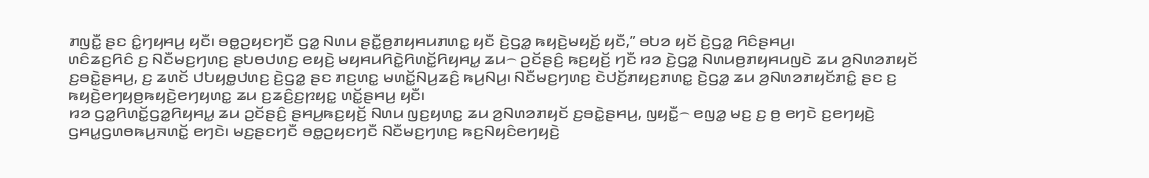ꤊꤜꤢꤪ꤭ ꤔꤢ ꤢꤨ꤭ꤚꤟꤌꤣ꤬ ꤟꤢꤪ꤯ ꤋꤥ꤭ꤑꤟꤢꤚꤢꤪ ꤞꤤ꤭ ꤡꤛꤣ ꤔꤢꤪ꤭ꤥ꤬ꤊꤟꤌꤣꤊꤛꤢ꤭ ꤟꤢꤪ ꤢꤧ꤬ꤞꤤ꤭ ꤒꤟꤢꤧ꤬ꤗꤟꤢꤩ꤬ ꤟꤢꤪ,” ꤋꤝꤤ ꤟꤢꤩ ꤢꤧ꤬ꤞꤤ꤭ ꤖꤢꤨꤔꤌꤣ꤬꤯
ꤛꤢꤨꤘꤢ꤬ꤖꤢꤨ ꤢ꤬ ꤡꤢꤪꤗꤢ꤬ꤚꤛꤢ꤬ ꤔꤝꤥꤓꤛꤢ꤬ ꤕꤟꤢꤧ꤬ ꤗꤟꤌꤣꤖꤢꤧ꤭ꤖꤛꤢꤩ꤭ꤖꤟꤌꤣ꤭ ꤘꤣ꤮ ꤑꤢꤩꤔꤢꤨ꤬ ꤒꤢ꤬ꤟꤢꤩ꤬ ꤚꤢꤪ ꤙꤤ ꤢꤧ꤬ꤞꤤ꤭ ꤡꤛꤣꤥ꤬ꤊꤟꤌꤣꤜꤢꤧ ꤘꤣ ꤤ꤬ꤡꤛꤤꤊꤟꤢꤩ ꤢ꤬ꤋꤢꤧ꤭ꤔꤌꤣ꤬, ꤢ꤬ ꤘꤛꤢꤩ ꤓꤝꤟꤥ꤭ꤓꤛꤢ꤬ ꤢꤧ꤬ꤞꤤ꤭ ꤔꤢ ꤊꤢ꤬ꤛꤢ꤭ ꤗꤛꤢꤩ꤭ꤡꤣ꤬ꤘꤢꤨ꤬ ꤒꤣ꤬ꤡꤣ꤬꤯ ꤡꤢꤪꤗꤢ꤬ꤚꤛꤢ꤬ ꤢꤧꤓꤢꤩ꤬ꤊꤟꤢ꤬ꤊꤛꤢ꤭ ꤢꤧ꤬ꤞꤤ꤭ ꤘꤣ ꤤ꤬ꤡꤛꤤꤊꤟꤢꤩꤊꤢꤨ꤭ ꤔꤢ ꤢ꤬ ꤒꤟꤢꤧ꤬ꤕꤚꤟꤥ꤬ꤒꤟꤢꤧ꤬ꤕꤚꤟꤛꤢ꤭ ꤘꤣ ꤢ꤬ꤘꤢꤨ꤬ꤢ꤬ꤐꤟꤢ꤭ ꤛꤢꤩ꤭ꤔꤌꤣ꤬ ꤟꤢꤪ꤯
ꤙꤤ ꤞꤤ꤭ꤖꤛꤢꤩ꤭ꤞꤤ꤭ꤖꤟꤌꤣ꤭ ꤘꤣ ꤑꤢꤩꤔꤢꤨ꤬ ꤔꤌꤣ꤬ꤒꤢ꤬ꤟꤢꤩ꤬ ꤡꤛꤣ ꤜꤢ꤬ꤟꤛꤢ꤭ ꤘꤣ ꤤ꤬ꤡꤛꤤꤊꤟꤢꤩ ꤢ꤬ꤋꤢꤧ꤭ꤔꤌꤣ꤬, ꤜꤟꤢꤪ꤭꤮ ꤕꤜꤤ꤭ ꤗꤢ꤬ ꤢ꤬ ꤥ꤬ ꤕꤚꤢꤧ ꤢ꤬ꤕꤚꤟꤢꤧ꤬ ꤞꤌꤣ꤭ꤞꤛꤥꤒꤣ꤬ꤏꤛꤢꤩ꤭ ꤕꤚꤢꤧ꤯ ꤗꤢ꤬ꤔꤢꤚꤢꤪ ꤋꤥ꤭ꤑꤟꤢꤚꤢꤪ ꤡꤢꤪꤗꤢ꤬ꤚꤛꤢ꤬ ꤒꤢ꤬ꤡꤟꤢꤨꤕꤚꤟꤢꤧ꤬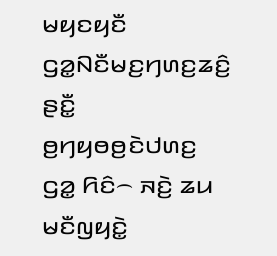ꤗꤟꤢꤟꤢꤪ ꤞꤤ꤭ꤡꤢꤪꤗꤢ꤬ꤚꤛꤢ꤬ꤘꤢꤨ꤬ ꤔꤢꤪ꤭ ꤥ꤬ꤚꤟꤥꤥ꤬ꤢꤧꤓꤛꤢ꤬ ꤞꤤ꤭ ꤖꤢꤨ꤮ ꤏꤢꤧ꤬ ꤘꤣ ꤗꤢꤪꤜꤟꤢꤧ꤭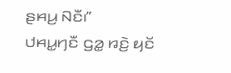ꤔꤌꤣ꤬ ꤡꤢꤪ꤯”
ꤓꤌꤣ꤭ꤚꤢꤪ ꤞꤤ꤭ ꤙꤢꤧ꤬ ꤟꤢꤩ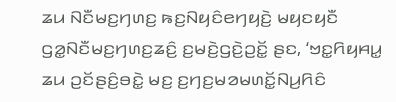ꤘꤣ ꤡꤢꤪꤗꤢ꤬ꤚꤛꤢ꤬ ꤒꤢ꤬ꤡꤟꤢꤨꤕꤚꤟꤢꤧ꤬ ꤗꤟꤢꤟꤢꤪ ꤞꤤ꤭ꤡꤢꤪꤗꤢ꤬ꤚꤛꤢ꤬ꤘꤢꤨ꤬ ꤢ꤬ꤗꤢꤧ꤬ꤞꤢꤧ꤬ꤑꤢꤩ꤭ ꤔꤢ, ‘ꤠꤢ꤭ꤖꤟꤌꤣ꤭ ꤘꤣ ꤑꤢꤩꤔꤢꤨ꤬ꤋꤢꤧ꤭ ꤗꤢ꤬ ꤢ꤬ꤚꤢ꤬ꤗꤤꤗꤛꤢꤩ꤭ꤡꤣ꤬ꤖꤢꤨ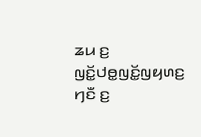ꤘꤣ ꤢ꤬ ꤜꤢꤩ꤭ꤓꤥ꤭ꤜꤢꤩ꤭ꤜꤟꤛꤢ꤬ ꤚꤢꤪ ꤢ꤬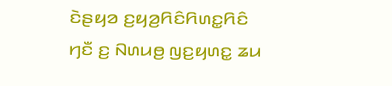ꤢꤧꤔꤟꤤ ꤢ꤬ꤟꤤ꤬ꤖꤢꤨꤖꤛꤢ꤭ꤖꤢꤨ ꤚꤢꤪ ꤢ꤬ ꤡꤛꤣꤥ꤬ ꤜꤢ꤬ꤟꤛꤢ꤭ ꤘꤣ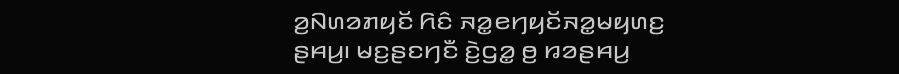ꤤ꤬ꤡꤛꤤꤊꤟꤢꤩ ꤖꤢꤨ ꤏꤤ꤭ꤕꤚꤟꤢꤩꤏꤤ꤭ꤗꤟꤛꤢ꤬ ꤔꤌꤣ꤬꤯ ꤗꤢ꤬ꤔꤢꤚꤢꤪ ꤢꤧ꤬ꤞꤤ꤭ ꤥ꤬ ꤙꤤꤔꤌꤣ꤬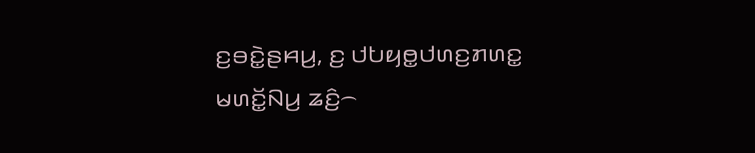ꤢ꤬ꤋꤢꤧ꤭ꤔꤌꤣ꤬, ꤢ꤬ ꤓꤝꤟꤥ꤭ꤓꤛꤢ꤬ꤊꤛꤢ꤭ ꤗꤛꤢꤩ꤭ꤡꤣ꤬ ꤘꤢꤨ꤬꤮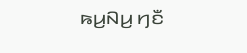ꤒꤣ꤬ꤡꤣ꤬ ꤚꤢꤪ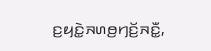ꤢ꤬ꤟꤢꤧ꤭ꤏꤛꤥ꤬ꤚꤢꤩ꤬ꤏꤢꤪ꤭,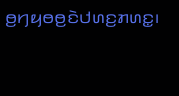ꤥ꤬ꤚꤟꤥꤥ꤬ꤢꤧꤓꤛꤢ꤬ꤊꤛꤢ꤭꤯